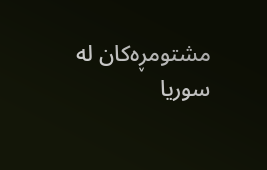مشتومڕەکان لە سوریا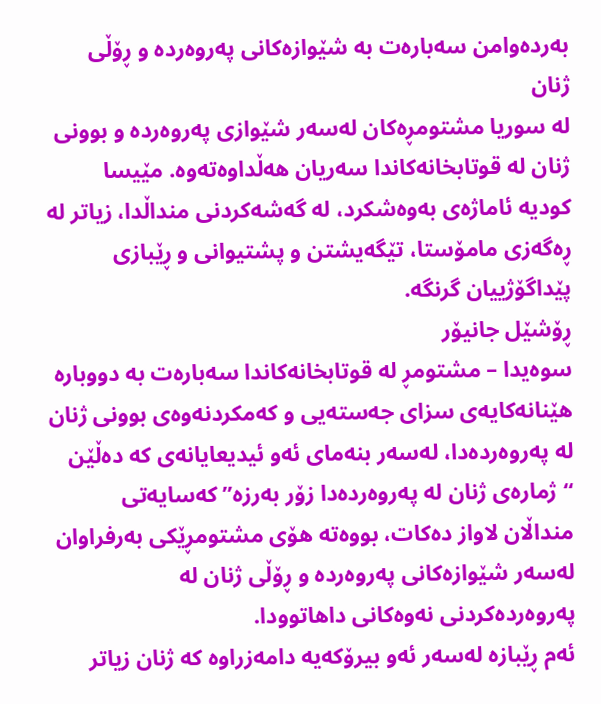بەردەوامن سەبارەت بە شێوازەکانی پەروەردە و ڕۆڵی ژنان
لە سوریا مشتومڕەکان لەسەر شێوازی پەروەردە و بوونی ژنان لە قوتابخانەکاندا سەریان هەڵداوەتەوە. مێیسا کودیە ئاماژەی بەوەشکرد، لە گەشەکردنی منداڵدا، زیاتر لە ڕەگەزی مامۆستا، تێگەیشتن و پشتیوانی و ڕێبازی پێداگۆژییان گرنگە.
ڕۆشێل جانیۆر
سوەیدا – مشتومڕ لە قوتابخانەکاندا سەبارەت بە دووبارە هێنانەکایەی سزای جەستەیی و کەمکردنەوەی بوونی ژنان لە پەروەردەدا، لەسەر بنەمای ئەو ئیدیعایانەی کە دەڵێن “ژمارەی ژنان لە پەروەردەدا زۆر بەرزە” کەسایەتی منداڵان لاواز دەکات، بووەتە هۆی مشتومڕێکی بەرفراوان لەسەر شێوازەکانی پەروەردە و ڕۆڵی ژنان لە پەروەردەکردنی نەوەکانی داهاتوودا.
ئەم ڕێبازە لەسەر ئەو بیرۆکەیە دامەزراوە کە ژنان زیاتر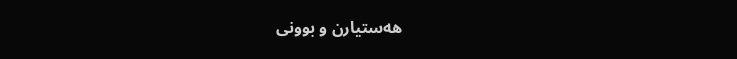هەستیارن و بوونی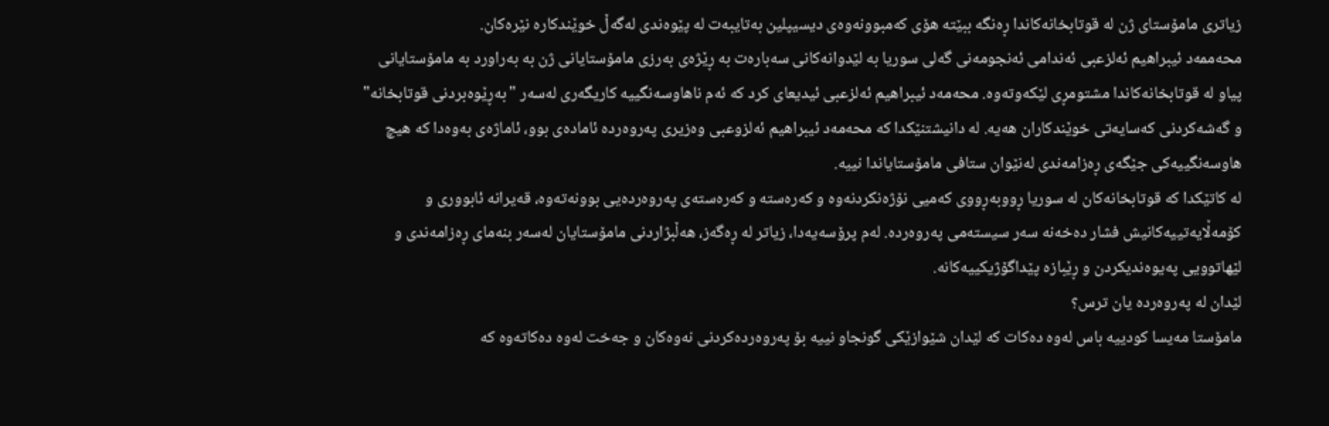زیاتری مامۆستای ژن لە قوتابخانەکاندا ڕەنگە ببێتە هۆی کەمبوونەوەی دیسیپلین بەتایبەت لە پێوەندی لەگەڵ خوێندکارە نێرەکان.
محەممەد ئیبراهیم ئەلزعبی ئەندامی ئەنجومەنی گەلی سوریا بە لێدوانەکانی سەبارەت بە ڕێژەی بەرزی مامۆستایانی ژن بە بەراورد بە مامۆستایانی پیاو لە قوتابخانەکاندا مشتومڕی لێکەوتەوە. محەمەد ئیبراهیم ئەلزعبی ئیدیعای کرد کە ئەم ناهاوسەنگییە کاریگەری لەسەر "بەڕێوەبردنی قوتابخانە" و گەشەکردنی کەسایەتی خوێندکاران هەیە. لە دانیشتنێکدا کە محەمەد ئیبراهیم ئەلزوعبی وەزیری پەروەردە ئامادەی بوو، ئاماژەی بەوەدا کە هیچ هاوسەنگییەکی جێگەی ڕەزامەندی لەنێوان ستافی مامۆستایاندا نییە.
لە کاتێکدا کە قوتابخانەکان لە سوریا ڕووبەڕووی کەمیی نۆژەنکردنەوە و کەرەستە و کەرەستەی پەروەردەیی بوونەتەوە، قەیرانە ئابووری و کۆمەڵایەتییەکانیش فشار دەخەنە سەر سیستەمی پەروەردە. لەم پرۆسەیەدا، زیاتر لە ڕەگەز، هەڵبژاردنی مامۆستایان لەسەر بنەمای ڕەزامەندی و لێهاتوویی پەیوەندیکردن و ڕێبازە پێداگۆژیکییەکانە.
لێدان لە پەروەردە یان ترس؟
مامۆستا مەیسا کودییە باس لەوە دەکات کە لێدان شێوازێکی گونجاو نییە بۆ پەروەردەکردنی نەوەکان و جەخت لەوە دەکاتەوە کە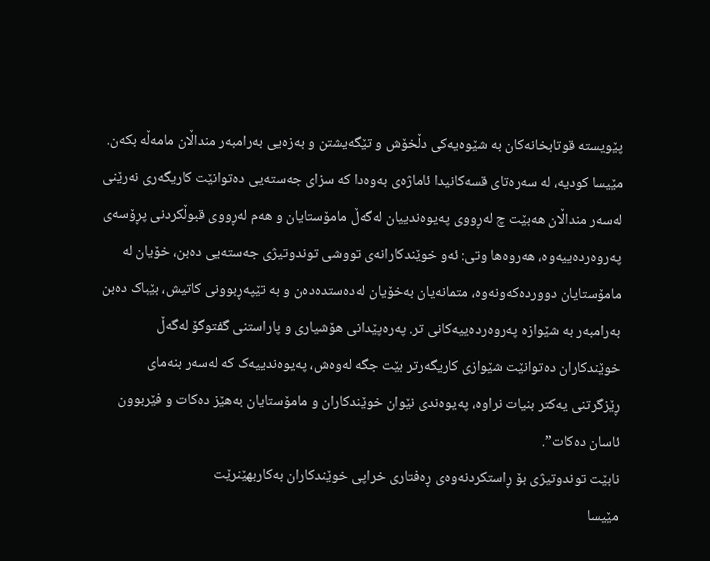پێویستە قوتابخانەکان بە شێوەیەکی دڵخۆش و تێگەیشتن و بەزەیی بەرامبەر منداڵان مامەڵە بکەن.
مێیسا کودیە، لە سەرەتای قسەکانیدا ئاماژەی بەوەدا کە سزای جەستەیی دەتوانێت کاریگەری نەرێنی لەسەر منداڵان هەبێت چ لەڕووی پەیوەندییان لەگەڵ مامۆستایان و هەم لەڕووی قبوڵکردنی پڕۆسەی پەروەردەییەوە، هەروەها وتی: ئەو خوێندکارانەی تووشی توندوتیژی جەستەیی دەبن، خۆیان لە مامۆستایان دووردەکەونەوە، متمانەیان بەخۆیان لەدەستدەدەن و بە تێپەڕبوونی کاتیش، بێباک دەبن بەرامبەر بە شێوازە پەروەردەییەکانی تر. پەرەپێدانی هۆشیاری و پاراستنی گفتوگۆ لەگەڵ خوێندکاران دەتوانێت شێوازی کاریگەرتر بێت جگە لەوەش، پەیوەندییەک کە لەسەر بنەمای ڕێزگرتنی یەکتر بنیات نراوە، پەیوەندی نێوان خوێندکاران و مامۆستایان بەهێز دەکات و فێربوون ئاسان دەکات”.
نابێت توندوتیژی بۆ ڕاستکردنەوەی ڕەفتاری خراپی خوێندکاران بەکاربهێنرێت
مێیسا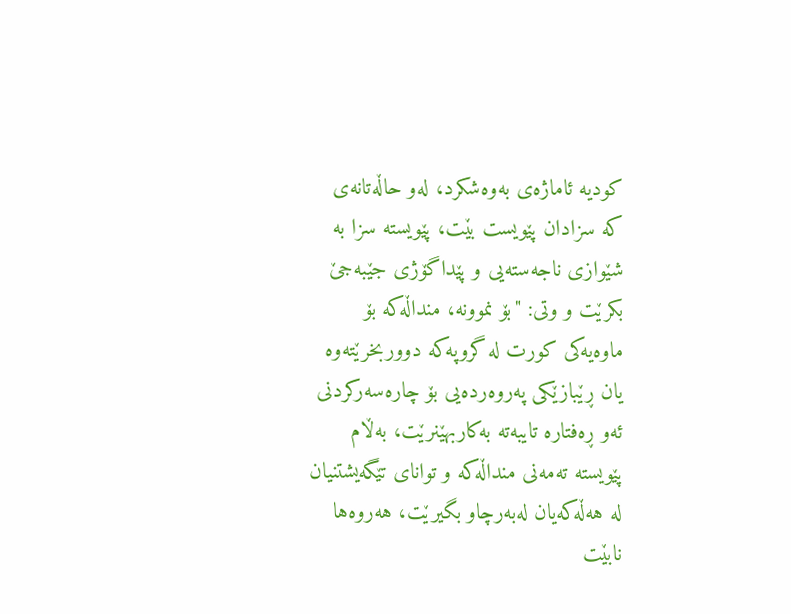کودیە ئاماژەی بەوەشکرد، لەو حاڵەتانەی کە سزادان پێویست بێت، پێویستە سزا بە شێوازی ناجەستەیی و پێداگۆژی جێبەجێ بکرێت و وتی: "بۆ نموونە، منداڵەکە بۆ ماوەیەکی کورت لە گروپەکە دووربخرێتەوە یان ڕێبازێکی پەروەردەیی بۆ چارەسەرکردنی ئەو ڕەفتارە تایبەتە بەکاربهێنرێت، بەڵام پێویستە تەمەنی منداڵەکە و توانای تێگەیشتنیان لە هەڵەکەیان لەبەرچاو بگیرێت، هەروەها نابێت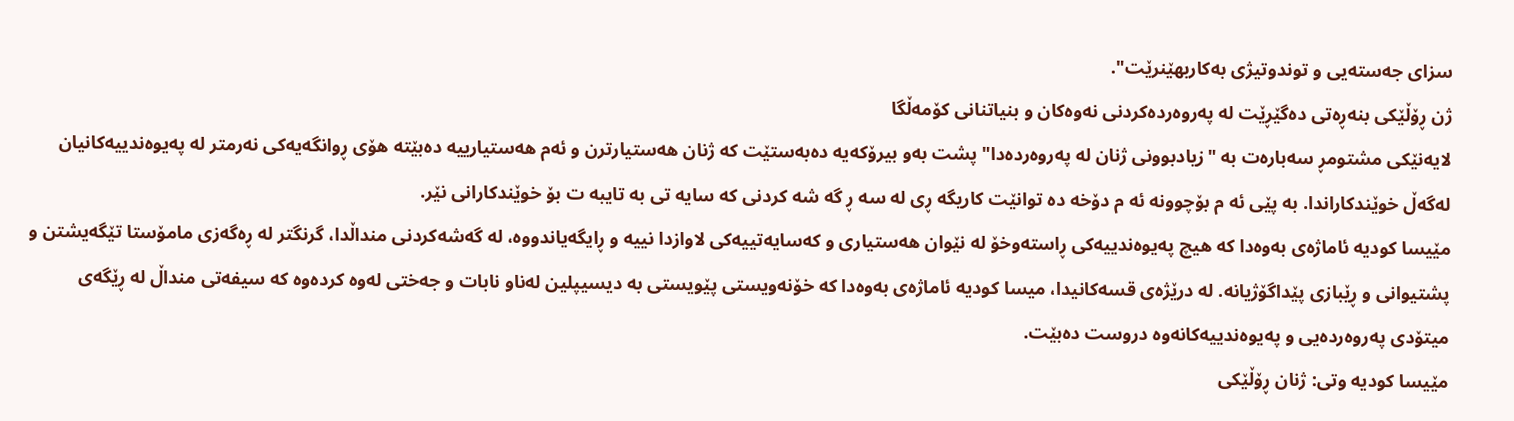سزای جەستەیی و توندوتیژی بەکاربهێنرێت".
ژن ڕۆڵێکی بنەڕەتی دەگێڕێت لە پەروەردەکردنی نەوەکان و بنیاتنانی کۆمەڵگا
لایەنێکی مشتومڕ سەبارەت بە "زیادبوونی ژنان لە پەروەردەدا" پشت بەو بیرۆکەیە دەبەستێت کە ژنان هەستیارترن و ئەم هەستیارییە دەبێتە هۆی ڕوانگەیەکی نەرمتر لە پەیوەندییەکانیان لەگەڵ خوێندکاراندا. به پێی ئه م بۆچوونه ئه م دۆخه ده توانێت کاریگه ڕی له سه ڕ گه شه کردنی که سایه تی به تایبه ت بۆ خوێندکارانی نێر.
مێیسا کودیە ئاماژەی بەوەدا کە هیچ پەیوەندییەکی ڕاستەوخۆ لە نێوان هەستیاری و کەسایەتییەکی لاوازدا نییە و ڕایگەیاندووە، لە گەشەکردنی منداڵدا، گرنگتر لە ڕەگەزی مامۆستا تێگەیشتن و پشتیوانی و ڕێبازی پێداگۆژیانە. لە درێژەی قسەکانیدا، میسا کودیە ئاماژەی بەوەدا کە خۆنەویستی پێویستی بە دیسیپلین لەناو نابات و جەختی لەوە کردەوە کە سیفەتی منداڵ لە ڕێگەی میتۆدی پەروەردەیی و پەیوەندییەکانەوە دروست دەبێت.
مێیسا کودیە وتی: ژنان ڕۆڵێکی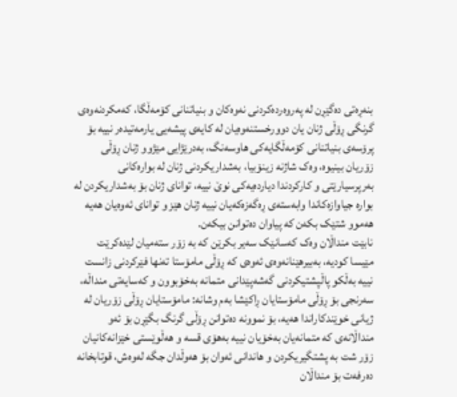بنەڕەتی دەگێڕن لە پەروەردەکردنی نەوەکان و بنیاتنانی کۆمەڵگا، کەمکردنەوەی گرنگی ڕۆڵی ژنان یان دوورخستنەوەیان لە کایەی پیشەیی یارمەتیدەر نییە بۆ پرۆسەی بنیاتنانی کۆمەڵگایەکی هاوسەنگ، بەدرێژایی مێژوو ژنان ڕۆڵی زۆریان بینیوە، وەک شاژنە زینۆبیا، بەشداریکردنی ژنان لە بوارەکانی بەرپرسیارێتی و کارکردندا دیاردەیەکی نوێ نییە، توانای ژنان بۆ بەشداریکردن لە بوارە جیاوازەکاندا وابەستەی ڕەگەزەکەیان نییە ژنان هێز و توانای ئەوەیان هەیە هەموو شتێک بکەن کە پیاوان دەتوانن بیکەن.
نابێت منداڵان وەک کەسانێک سەیر بکرێن کە بە زۆر ستەمیان لێدەکرێت
مێیسا کودیە، بەبیرهێنانەوەی ئەوەی کە ڕۆڵی مامۆستا تەنها فێرکردنی زانست نییە بەڵکو پاڵپشتیکردنی گەشەپێدانی متمانە بەخۆبوون و کەسایەتی منداڵە، سەرنجی بۆ ڕۆڵی مامۆستایان ڕاکێشا بەم وشانە: مامۆستایان ڕۆڵی زۆریان لە ژیانی خوێندکاراندا هەیە، بۆ نموونە دەتوانن ڕۆڵی گرنگ بگێڕن بۆ ئەو منداڵانەی کە متمانەیان بەخۆیان نییە بەهۆی قسە و هەڵوێستی خێزانەکانیان زۆر شت بە پشتگیریکردن و هاندانی ئەوان بۆ هەوڵدان جگە لەوەش، قوتابخانە دەرفەت بۆ منداڵان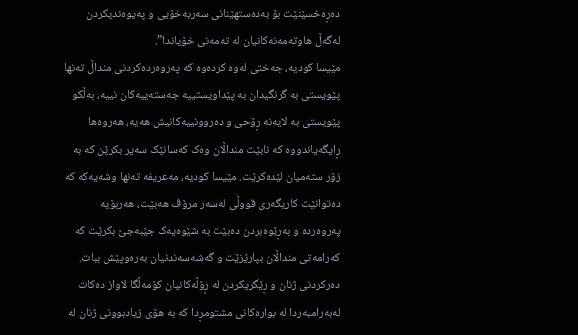دەڕەخسێنێت بۆ بەدەستهێنانی سەربەخۆیی و پەیوەندیکردن لەگەڵ هاوتەمەنەکانیان لە تەمەنی خۆیاندا”.
مێیسا کودیە، جەختی لەوە کردەوە کە پەروەردەکردنی منداڵ تەنها پێویستی بە گرنگیدان بە پێداویستییە جەستەییەکان نییە، بەڵکو پێویستی بە لایەنە ڕۆحی و دەروونییەکانیش هەیە، هەروەها ڕایگەیاندووە کە نابێت منداڵان وەک کەسانێک سەیر بکرێن کە بە زۆر ستەمیان لێدەکرێت. مێیسا کودیە، مەعریفە تەنها وشەیەکە کە دەتوانێت کاریگەری قووڵی لەسەر مرۆڤ هەبێت، هەربۆیە پەروەردە و بەڕێوەبردن دەبێت بە شێوەیەک جێبەجێ بکرێت کە کەرامەتی منداڵان بپارێزێت و گەشەسەندنیان بەرەوپێش ببات.
دەرکردنی ژنان و ڕێگریکردن لە ڕۆڵەکانیان کۆمەڵگا لاواز دەکات
لەبەرامبەردا لە بوارەکانی مشتومڕدا کە بە هۆی زیادبوونی ژنان لە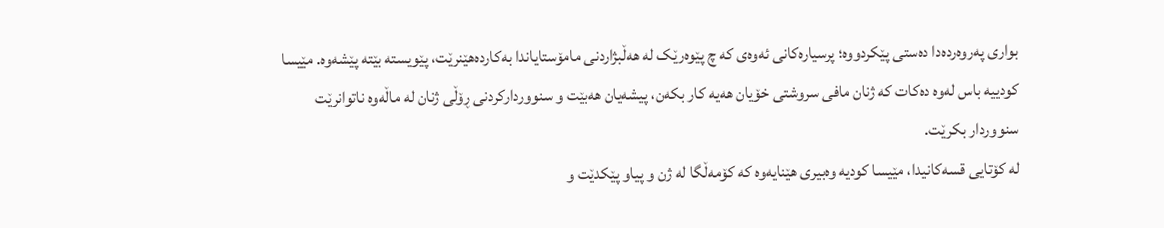بواری پەروەردەدا دەستی پێکردووە؛ پرسیارەکانی ئەوەی کە چ پێوەرێک لە هەڵبژاردنی مامۆستایاندا بەکاردەهێنرێت، پێویستە بێتە پێشەوە. مێیسا کودییە باس لەوە دەکات کە ژنان مافی سروشتی خۆیان هەیە کار بکەن، پیشەیان هەبێت و سنووردارکردنی ڕۆڵی ژنان لە ماڵەوە ناتوانرێت سنووردار بکرێت.
لە کۆتایی قسەکانیدا، مێیسا کودیە وەبیری هێنایەوە کە کۆمەڵگا لە ژن و پیاو پێکدێت و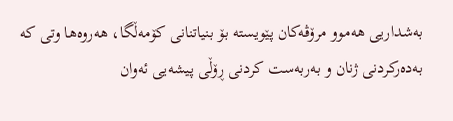بەشداریی هەموو مرۆڤەکان پێویستە بۆ بنیاتنانی کۆمەڵگا، هەروەها وتی کە بەدەرکردنی ژنان و بەربەست کردنی ڕۆڵی پیشەیی ئەوان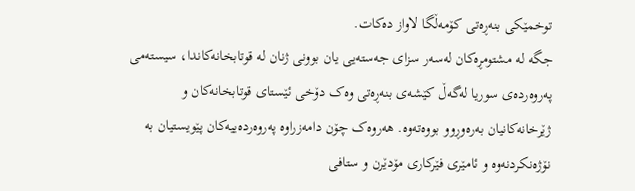توخمێکی بنەڕەتی کۆمەڵگا لاواز دەکات.
جگە لە مشتومڕەکان لەسەر سزای جەستەیی یان بوونی ژنان لە قوتابخانەکاندا، سیستەمی پەروەردەی سوریا لەگەڵ کێشەی بنەڕەتی وەک دۆخی ئێستای قوتابخانەکان و ژێرخانەکانیان بەرەوڕوو بووەتەوە. هەروەک چۆن دامەزراوە پەروەردەییەکان پێویستیان بە نۆژەنکردنەوە و ئامێری فێرکاری مۆدێرن و ستافی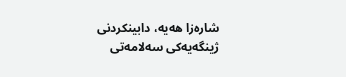شارەزا هەیە، دابینکردنی ژینگەیەکی سەلامەتی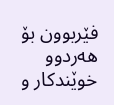فێربوون بۆ هەردوو خوێندکار و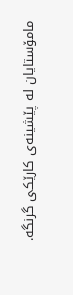مامۆستایان لە پێشینەی کارێکی گرنگە.